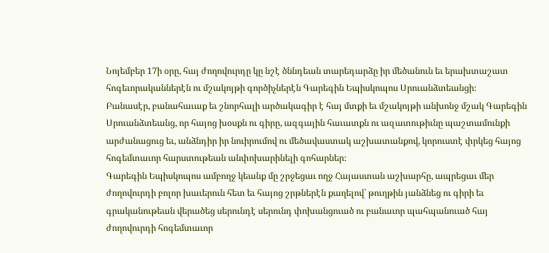Նոյեմբեր 17ի օրը, հայ ժողովուրդը կը նշէ ծննդեան տարեդարձը իր մեծանուն եւ երախտաշատ հոգեւորականներէն ու մշակոյթի գործիչներէն Գարեգին Եպիսկոպոս Սրուանձտեանցի։
Բանասէր, բանահաւաք եւ շնորհալի արծակագիր է հայ մտքի եւ մշակոյթի անխոնջ մշակ Գարեգին Սրուանձտեանց, որ հայոց խօսքն ու գիրը, ազգային հաւատքն ու ազատութիւնը պաշտամունքի արժանացուց եւ, անձնդիր իր նուիրումով ու մեծավաստակ աշխատանքով, կորուստէ փրկեց հայոց հոգեմտաւոր հարստութեան անփոխարինելի գոհարներ։
Գարեգին Եպիսկոպոս ամբողջ կեանք մը շրջեցաւ ողջ Հայաստան աշխարհը, ապրեցաւ մեր ժողովուրդի բոլոր խաւերուն հետ եւ հայոց շրթներէն քաղելով՝ թուղթին յանձնեց ու գիրի եւ գրականութեան վերածեց սերունդէ սերունդ փոխանցուած ու բանաւոր պահպանուած հայ ժողովուրդի հոգեմտաւոր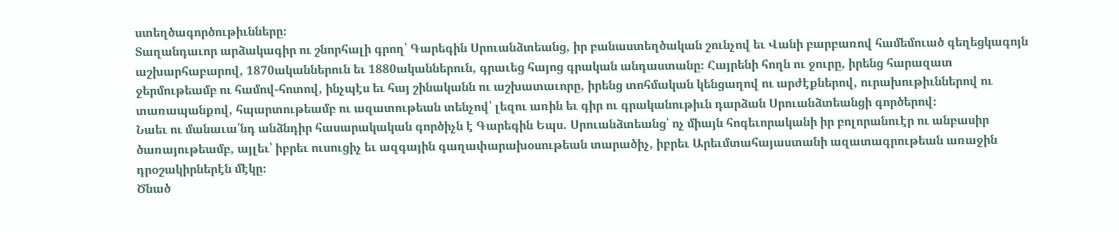ստեղծագործութիւնները։
Տաղանդաւոր արձակագիր ու շնորհալի գրող՝ Գարեգին Սրուանձտեանց, իր բանաստեղծական շունչով եւ Վանի բարբառով համեմուած գեղեցկագոյն աշխարհաբարով, 1870ականներուն եւ 1880ականներուն, գրաւեց հայոց գրական անդաստանը։ Հայրենի հողն ու ջուրը, իրենց հարազատ ջերմութեամբ ու համով-հոտով, ինչպէս եւ հայ շինականն ու աշխատաւորը, իրենց տոհմական կենցաղով ու արժէքներով, ուրախութիւններով ու տառապանքով, հպարտութեամբ ու ազատութեան տենչով՝ լեզու առին եւ գիր ու գրականութիւն դարձան Սրուանձտեանցի գործերով։
Նաեւ ու մանաւա՛նդ անձնդիր հասարակական գործիչն է Գարեգին Եպս. Սրուանձտեանց՝ ոչ միայն հոգեւորականի իր բոլորանուէր ու անբասիր ծառայութեամբ, այլեւ՝ իբրեւ ուսուցիչ եւ ազգային գաղափարախօսութեան տարածիչ, իբրեւ Արեւմտահայաստանի ազատագրութեան առաջին դրօշակիրներէն մէկը։
Ծնած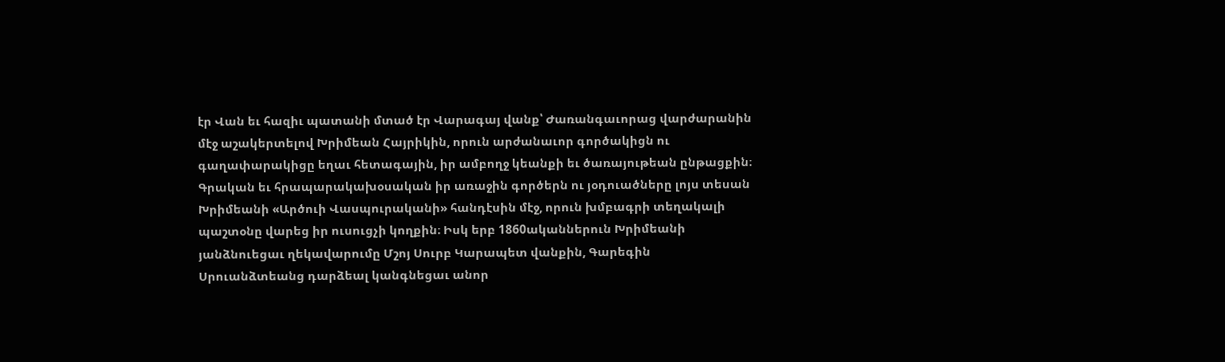էր Վան եւ հազիւ պատանի մտած էր Վարագայ վանք՝ Ժառանգաւորաց վարժարանին մէջ աշակերտելով Խրիմեան Հայրիկին, որուն արժանաւոր գործակիցն ու գաղափարակիցը եղաւ հետագային, իր ամբողջ կեանքի եւ ծառայութեան ընթացքին։
Գրական եւ հրապարակախօսական իր առաջին գործերն ու յօդուածները լոյս տեսան Խրիմեանի «Արծուի Վասպուրականի» հանդէսին մէջ, որուն խմբագրի տեղակալի պաշտօնը վարեց իր ուսուցչի կողքին։ Իսկ երբ 1860ականներուն Խրիմեանի յանձնուեցաւ ղեկավարումը Մշոյ Սուրբ Կարապետ վանքին, Գարեգին Սրուանձտեանց դարձեալ կանգնեցաւ անոր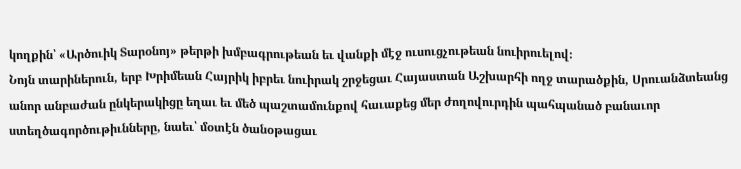կողքին՝ «Արծուիկ Տարօնոյ» թերթի խմբագրութեան եւ վանքի մէջ ուսուցչութեան նուիրուելով։
Նոյն տարիներուն, երբ Խրիմեան Հայրիկ իբրեւ նուիրակ շրջեցաւ Հայաստան Աշխարհի ողջ տարածքին, Սրուանձտեանց անոր անբաժան ընկերակիցը եղաւ եւ մեծ պաշտամունքով հաւաքեց մեր ժողովուրդին պահպանած բանաւոր ստեղծագործութիւնները, նաեւ՝ մօտէն ծանօթացաւ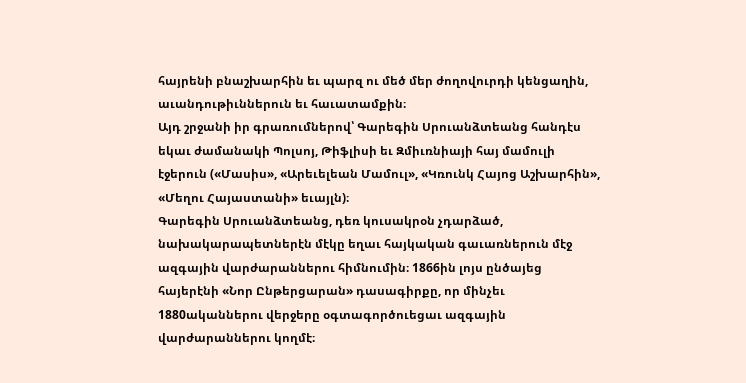հայրենի բնաշխարհին եւ պարզ ու մեծ մեր ժողովուրդի կենցաղին, աւանդութիւններուն եւ հաւատամքին։
Այդ շրջանի իր գրառումներով՝ Գարեգին Սրուանձտեանց հանդէս եկաւ ժամանակի Պոլսոյ, Թիֆլիսի եւ Զմիւռնիայի հայ մամուլի էջերուն («Մասիս», «Արեւելեան Մամուլ», «Կռունկ Հայոց Աշխարհին», «Մեղու Հայաստանի» եւայլն)։
Գարեգին Սրուանձտեանց, դեռ կուսակրօն չդարձած, նախակարապետներէն մէկը եղաւ հայկական գաւառներուն մէջ ազգային վարժարաններու հիմնումին։ 1866ին լոյս ընծայեց հայերէնի «Նոր Ընթերցարան» դասագիրքը, որ մինչեւ 1880ականներու վերջերը օգտագործուեցաւ ազգային վարժարաններու կողմէ։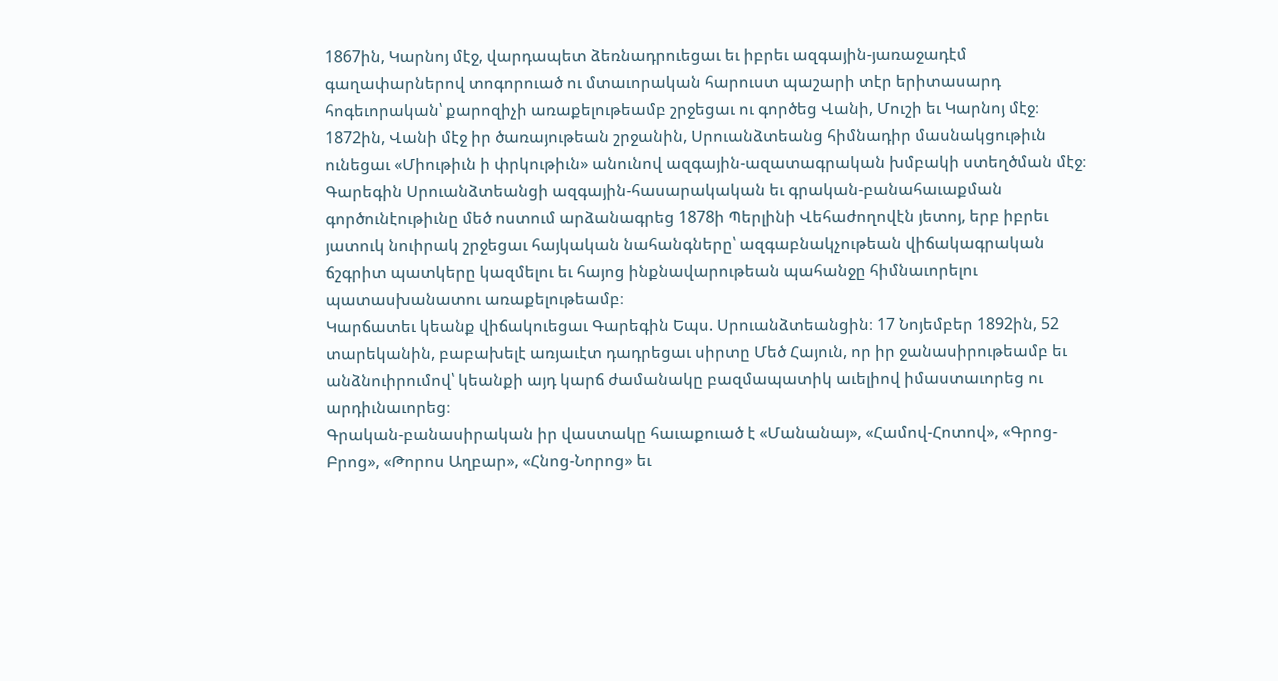1867ին, Կարնոյ մէջ, վարդապետ ձեռնադրուեցաւ եւ իբրեւ ազգային-յառաջադէմ գաղափարներով տոգորուած ու մտաւորական հարուստ պաշարի տէր երիտասարդ հոգեւորական՝ քարոզիչի առաքելութեամբ շրջեցաւ ու գործեց Վանի, Մուշի եւ Կարնոյ մէջ։ 1872ին, Վանի մէջ իր ծառայութեան շրջանին, Սրուանձտեանց հիմնադիր մասնակցութիւն ունեցաւ «Միութիւն ի փրկութիւն» անունով ազգային-ազատագրական խմբակի ստեղծման մէջ։
Գարեգին Սրուանձտեանցի ազգային-հասարակական եւ գրական-բանահաւաքման գործունէութիւնը մեծ ոստում արձանագրեց 1878ի Պերլինի Վեհաժողովէն յետոյ, երբ իբրեւ յատուկ նուիրակ շրջեցաւ հայկական նահանգները՝ ազգաբնակչութեան վիճակագրական ճշգրիտ պատկերը կազմելու եւ հայոց ինքնավարութեան պահանջը հիմնաւորելու պատասխանատու առաքելութեամբ։
Կարճատեւ կեանք վիճակուեցաւ Գարեգին Եպս. Սրուանձտեանցին։ 17 Նոյեմբեր 1892ին, 52 տարեկանին, բաբախելէ առյաւէտ դադրեցաւ սիրտը Մեծ Հայուն, որ իր ջանասիրութեամբ եւ անձնուիրումով՝ կեանքի այդ կարճ ժամանակը բազմապատիկ աւելիով իմաստաւորեց ու արդիւնաւորեց։
Գրական-բանասիրական իր վաստակը հաւաքուած է «Մանանայ», «Համով-Հոտով», «Գրոց-Բրոց», «Թորոս Աղբար», «Հնոց-Նորոց» եւ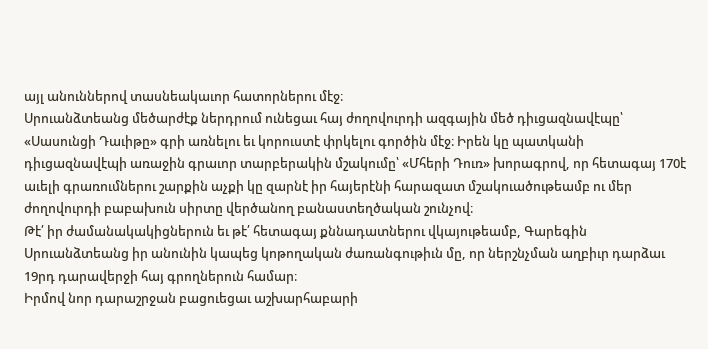այլ անուններով տասնեակաւոր հատորներու մէջ։
Սրուանձտեանց մեծարժէք ներդրում ունեցաւ հայ ժողովուրդի ազգային մեծ դիւցազնավէպը՝ «Սասունցի Դաւիթը» գրի առնելու եւ կորուստէ փրկելու գործին մէջ։ Իրեն կը պատկանի դիւցազնավէպի առաջին գրաւոր տարբերակին մշակումը՝ «Մհերի Դուռ» խորագրով, որ հետագայ 170է աւելի գրառումներու շարքին աչքի կը զարնէ իր հայերէնի հարազատ մշակուածութեամբ ու մեր ժողովուրդի բաբախուն սիրտը վերծանող բանաստեղծական շունչով։
Թէ՛ իր ժամանակակիցներուն եւ թէ՛ հետագայ քննադատներու վկայութեամբ, Գարեգին Սրուանձտեանց իր անունին կապեց կոթողական ժառանգութիւն մը, որ ներշնչման աղբիւր դարձաւ 19րդ դարավերջի հայ գրողներուն համար։
Իրմով նոր դարաշրջան բացուեցաւ աշխարհաբարի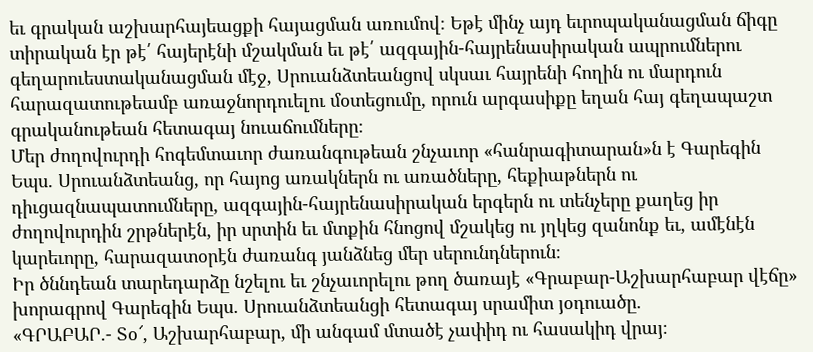եւ գրական աշխարհայեացքի հայացման առումով։ Եթէ մինչ այդ եւրոպականացման ճիգը տիրական էր թէ՛ հայերէնի մշակման եւ թէ՛ ազգային-հայրենասիրական ապրումներու գեղարուեստականացման մէջ, Սրուանձտեանցով սկսաւ հայրենի հողին ու մարդուն հարազատութեամբ առաջնորդուելու մօտեցումը, որուն արգասիքը եղան հայ գեղապաշտ գրականութեան հետագայ նուաճումները։
Մեր ժողովուրդի հոգեմտաւոր ժառանգութեան շնչաւոր «հանրագիտարան»ն է Գարեգին Եպս. Սրուանձտեանց, որ հայոց առակներն ու առածները, հեքիաթներն ու դիւցազնապատումները, ազգային-հայրենասիրական երգերն ու տենչերը քաղեց իր ժողովուրդին շրթներէն, իր սրտին եւ մտքին հնոցով մշակեց ու յղկեց զանոնք եւ, ամէնէն կարեւորը, հարազատօրէն ժառանգ յանձնեց մեր սերունդներուն։
Իր ծննդեան տարեդարձը նշելու եւ շնչաւորելու թող ծառայէ «Գրաբար-Աշխարհաբար վէճը» խորագրով Գարեգին Եպս. Սրուանձտեանցի հետագայ սրամիտ յօդուածը.
«ԳՐԱԲԱՐ.- Տօ՜, Աշխարհաբար, մի անգամ մտածէ չափիդ ու հասակիդ վրայ։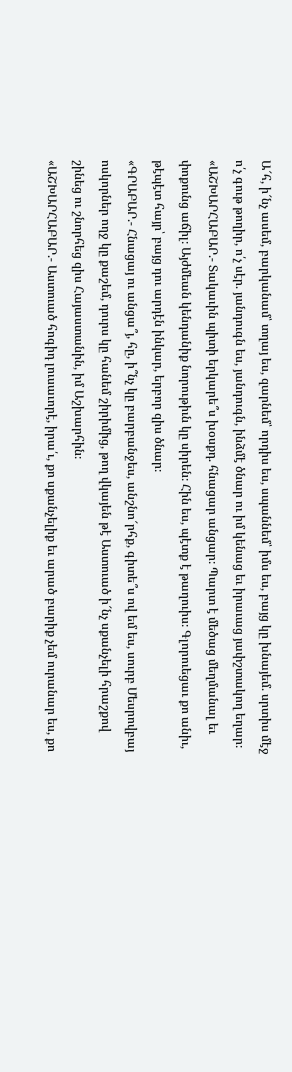Ա՜հ, ի՜նչ ասեմ, բարկանամ՝ տղայ ես, զարնեմ՝ որդիս ես, սպաննեմ՝ իմս ես, բայց կը խնայեմ. սրտիս մէջ ո՛չ գութ թողիր, ո՛չ սէր. յանդուգն ես, յանդուգն, ինձմէ ծնար ու իմ կենաց եւ իրաւաց յափշտակող եղար։
«ԱՇԽԱՐՀԱԲԱՐ.- Տակաւին պիտի երկարե՞ս խօսքդ. հնացար անցար։ Պարտ է մեծաց մեղմանալ եւ փոքունց աճիլ։ Այժմեան կենդանիք նորութիւն կը սիրեն։ Հին ես, պէտք է թաղուիս։ Գլորուեցաւ քո անիւ, թէպէտ հայր՝ բայց դու արդէն ինկար, երբոր զիս ծնար։
«ԳՐԱԲԱՐ.- Հնացայ ու անցա՞յ, հը, ի՞նչ կը բարբանջես, անշնո՜րհք, գիտե՞ս ով եմ ես, սուրբ Մեսրովբայ ոսկորներ ողջ կը քաշեմ, դուրս կը հանեմ շիրիմից, թող վկայեն թէ Աստուած ի՜նչ սքանչելի հրաշքով շինեց ու շնորհեց զիս Հայաստանին, իմ Աշխարհին։
«ԱՇԽԱՐՀԱԲԱՐ.- Աստուած հոգիդ լուսաւորէ, իրա՛ւ, քո սքանչելիք եւ արած բարիք չեմ ուրանար ես, քո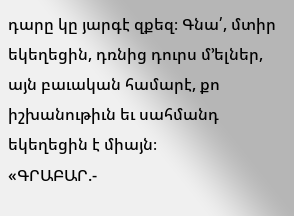դարը կը յարգէ զքեզ։ Գնա՛, մտիր եկեղեցին, դռնից դուրս մ’ելներ, այն բաւական համարէ, քո իշխանութիւն եւ սահմանդ եկեղեցին է միայն։
«ԳՐԱԲԱՐ.-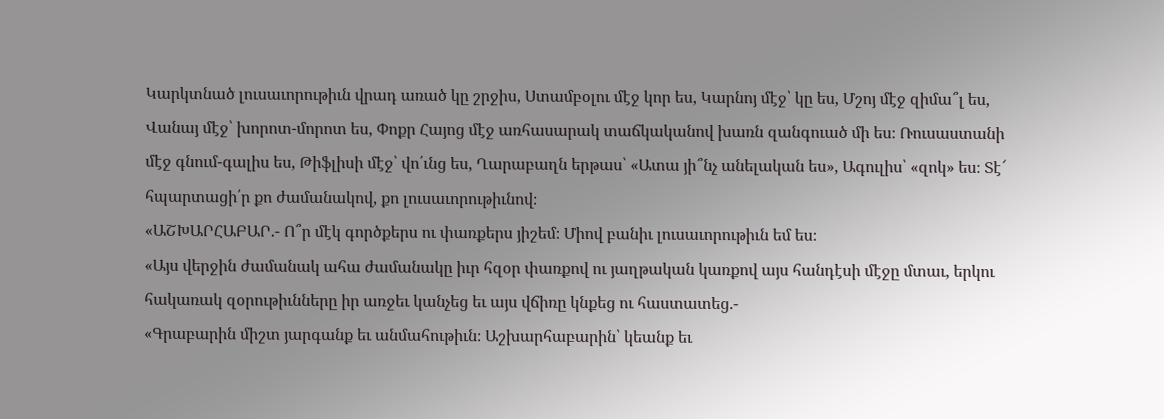Կարկտնած լուսաւորութիւն վրադ առած կը շրջիս, Ստամբօլու մէջ կոր ես, Կարնոյ մէջ՝ կը ես, Մշոյ մէջ զիմա՞լ ես, Վանայ մէջ՝ խորոտ-մորոտ ես, Փոքր Հայոց մէջ առհասարակ տաճկականով խառն զանգուած մի ես։ Ռուսաստանի մէջ գնում-գալիս ես, Թիֆլիսի մէջ՝ վո՛ւնց ես, Ղարաբաղն երթաս՝ «Ատա յի՞նչ անելական ես», Ագուլիս՝ «զոկ» ես։ Տէ՜ հպարտացի՛ր քո ժամանակով, քո լուսաւորութիւնով։
«ԱՇԽԱՐՀԱԲԱՐ.- Ո՞ր մէկ գործքերս ու փառքերս յիշեմ։ Միով բանիւ լուսաւորութիւն եմ ես։
«Այս վերջին ժամանակ ահա ժամանակը իւր հզօր փառքով ու յաղթական կառքով այս հանդէսի մէջը մտաւ, երկու հակառակ զօրութիւնները իր առջեւ կանչեց եւ այս վճիռը կնքեց ու հաստատեց.-
«Գրաբարին միշտ յարգանք եւ անմահութիւն։ Աշխարհաբարին՝ կեանք եւ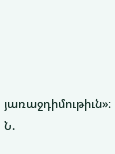յառաջդիմութիւն»։
Ն.